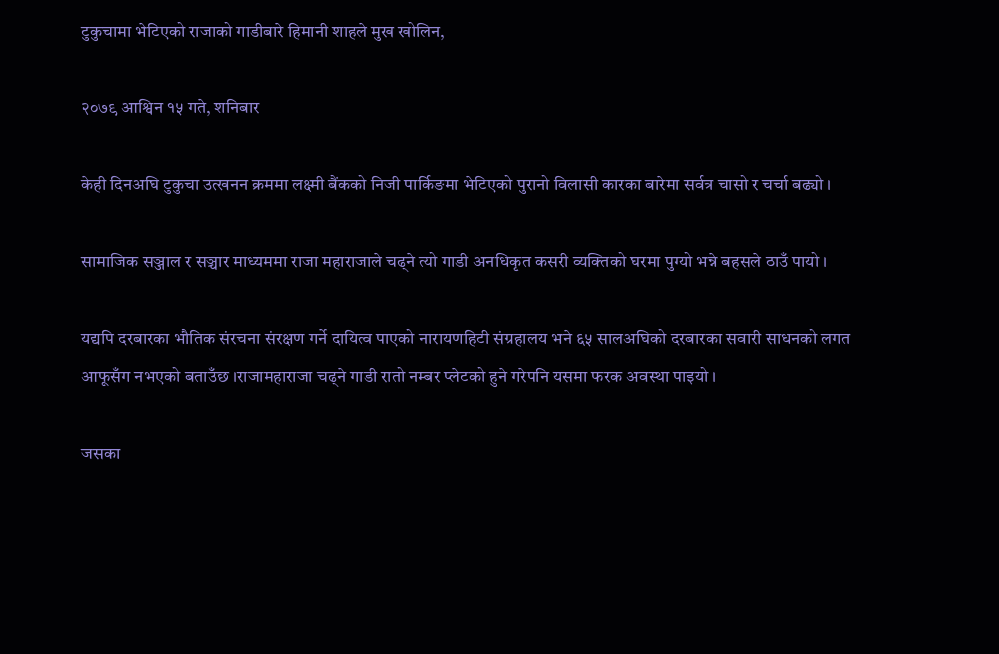टुकुचामा भेटिएको राजाको गाडीबारे हिमानी शाहले मुख खोलिन,

२०७९ आश्विन १५ गते, शनिबार

केही दिनअघि टुकुचा उत्खनन क्रममा लक्ष्मी बैंकको निजी पार्किङमा भेटिएको पुरानो विलासी कारका बारेमा सर्वत्र चासो र चर्चा बढ्यो ।

सामाजिक सञ्जाल र सञ्चार माध्यममा राजा महाराजाले चढ्ने त्यो गाडी अनधिकृत कसरी व्यक्तिको घरमा पुग्यो भन्ने बहसले ठाउँ पायो ।

यद्यपि दरबारका भौतिक संरचना संरक्षण गर्ने दायित्व पाएको नारायणहिटी संग्रहालय भने ६५ सालअघिको दरबारका सवारी साधनको लगत आफूसँग नभएको बताउँछ ।राजामहाराजा चढ्ने गाडी रातो नम्बर प्लेटको हुने गरेपनि यसमा फरक अवस्था पाइयो ।

जसका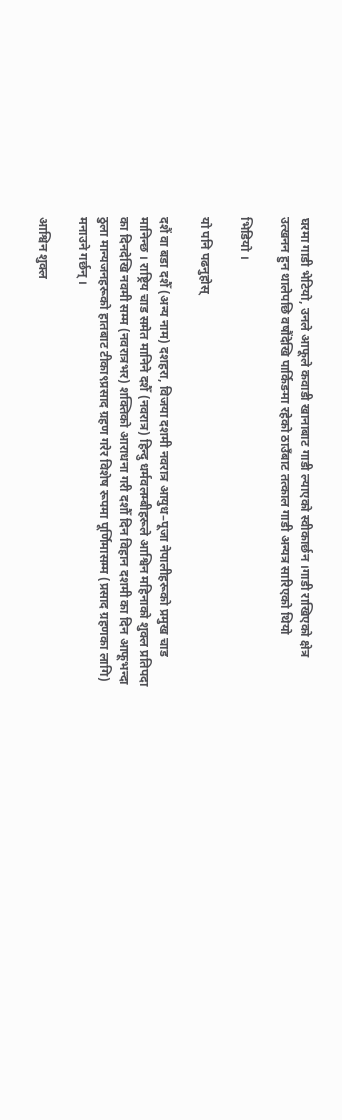घरमा गाडी भेटियो, उनले आफूले कवाडी खानाबाट गाडी ल्याएको स्वीकार्छन ।गाडी राखिएको क्षेत्र उत्खनन हुन थालेपछि वषौंदेखि पार्किङमा रहेको ठाउँबाट तत्काल गाडी अन्यत्र सारिएको थियो

भिडियो ।

यो पनि पढनुहोस्

दशैं वा बडा दशैँ (अन्य नाम) दशहरा, विजया दशमी नवरात्र आयुध–पूजा नेपालीहरूको प्रमुख चाड मानिन्छ । राष्ट्रिय चाड समेत मानिने दशैँ (नवरात्र) हिन्दु धर्मवलम्बीहरूले आश्विन महिनाको शुक्ल प्रतिपदा का दिनदेखि नवमी सम्म (नवरात्रभर) शक्तिको आराधना गरी दशौँ दिन विहान दशमी का दिन आफूभन्दा ठुला मान्यजनहरूको हातबाट टीका९प्रसाद ग्रहण गरेर विशेष रूपमा पूर्णिमासम्म (प्रसाद ग्रहणका लागि) मनाउने गर्छन् ।

आश्विन शुक्ल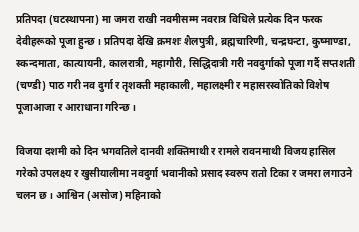प्रतिपदा (घटस्थापना) मा जमरा राखी नवमीसम्म नवरात्र विधिले प्रत्येक दिन फरक देवीहरूको पूजा हुन्छ । प्रतिपदा देखि क्रमशः शैलपुत्री, ब्रह्मचारिणी, चन्द्रघन्टा, कुष्माण्डा, स्कन्दमाता, कात्यायनी, कालरात्री, महागौरी, सिद्धिदात्री गरी नवदुर्गाको पूजा गर्दै सप्तशती (चण्डी) पाठ गरी नव दुर्गा र तृशक्ती महाकाली, महालक्ष्मी र महासरस्वोतिको विशेष पूजाआजा र आराधाना गरिन्छ ।

विजया दशमी को दिन भगवतिले दानवी शक्तिमाथी र रामले रावनमाथी विजय हासिल गरेको उपलक्ष्य र खुसीयालीमा नवदुर्गा भवानीको प्रसाद स्वरुप रातो टिका र जमरा लगाउने चलन छ । आश्विन (असोज) महिनाको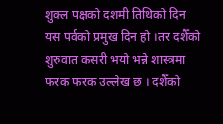शुक्ल पक्षको दशमी तिथिको दिन यस पर्वको प्रमुख दिन हो ।तर दशैँको शुरुवात कसरी भयो भन्ने शास्त्रमा फरक फरक उल्लेख छ । दशैँको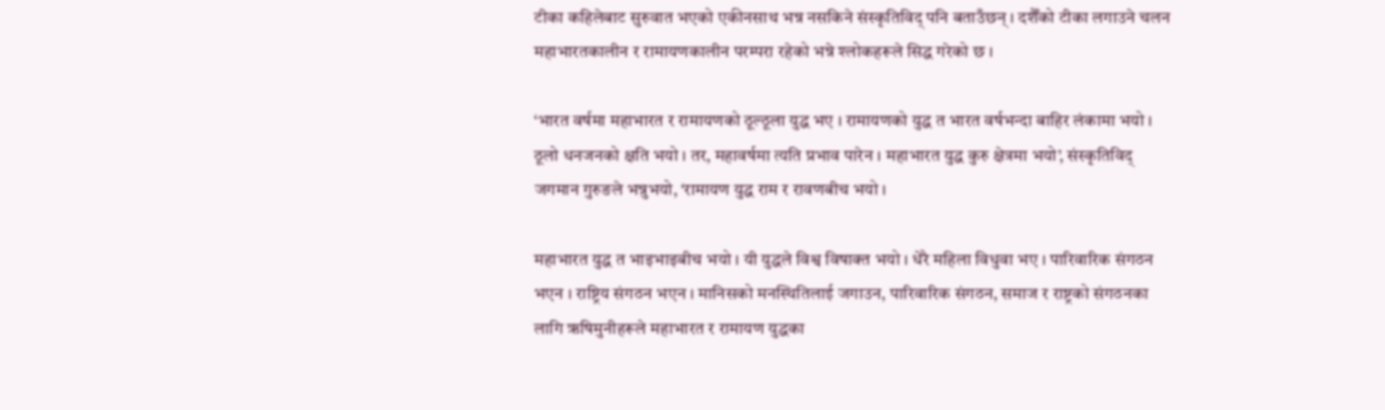टीका कहिलेबाट सुरुवात भएको एकीनसाथ भन्न नसकिने संस्कृतिविद् पनि बताउँछन् । दशैँको टीका लगाउने चलन महाभारतकालीन र रामायणकालीन परम्परा रहेको भन्ने श्लोकहरूले सिद्ध गरेको छ ।

‘भारत वर्षमा महाभारत र रामायणको ठूल्ठूला युद्ध भए । रामायणको युद्ध त भारत वर्षभन्दा बाहिर लंकामा भयो । ठूलो धनजनको क्षति भयो । तर, महावर्षमा त्यति प्रभाव पारेन । महाभारत युद्ध कुरु क्षेत्रमा भयो’, संस्कृतिविद् जगमान गुरुङले भन्नुभयो, ‘रामायण युद्ध राम र रावणबीच भयो ।

महाभारत युद्ध त भाइभाइबीच भयो । यी युद्धले विश्व विषाक्त भयो । धेरै महिला विधुवा भए । पारिवारिक संगठन भएन । राष्ट्रिय संगठन भएन । मानिसको मनस्थितिलाई जगाउन, पारिवारिक संगठन, समाज र राष्ट्रको संगठनका लागि ऋषिमुनीहरूले महाभारत र रामायण युद्धका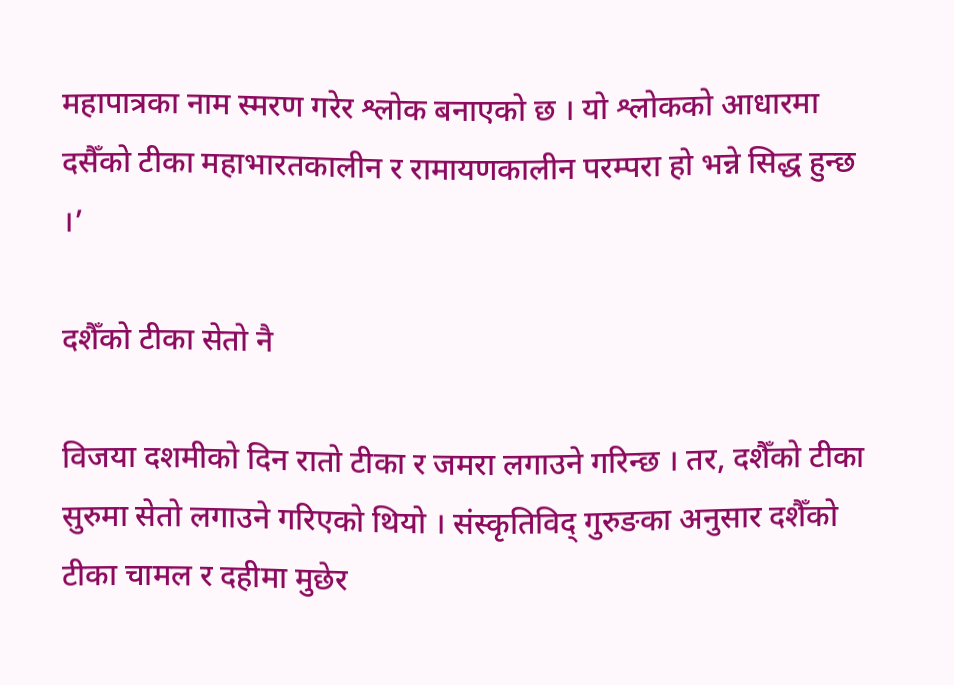महापात्रका नाम स्मरण गरेर श्लोक बनाएको छ । यो श्लोकको आधारमा दसैँको टीका महाभारतकालीन र रामायणकालीन परम्परा हो भन्ने सिद्ध हुन्छ ।’

दशैँको टीका सेतो नै

विजया दशमीको दिन रातो टीका र जमरा लगाउने गरिन्छ । तर, दशैँको टीका सुरुमा सेतो लगाउने गरिएको थियो । संस्कृतिविद् गुरुङका अनुसार दशैँको टीका चामल र दहीमा मुछेर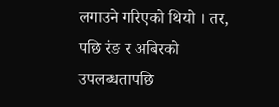लगाउने गरिएको थियो । तर, पछि रंङ र अबिरको उपलब्धतापछि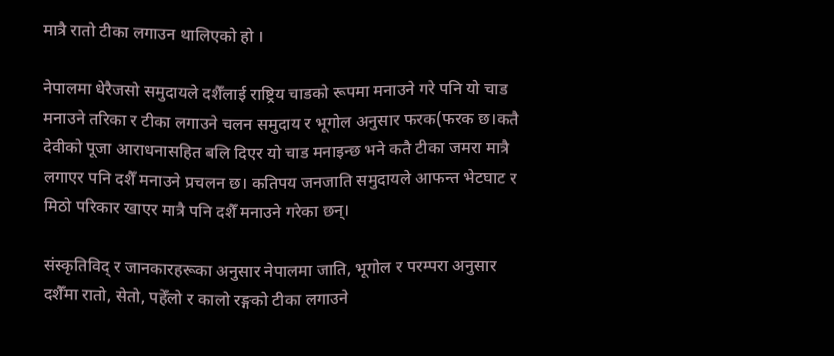मात्रै रातो टीका लगाउन थालिएको हो ।

नेपालमा धेरैजसो समुदायले दशैँलाई राष्ट्रिय चाडको रूपमा मनाउने गरे पनि यो चाड मनाउने तरिका र टीका लगाउने चलन समुदाय र भूगोल अनुसार फरक(फरक छ।कतै देवीको पूजा आराधनासहित बलि दिएर यो चाड मनाइन्छ भने कतै टीका जमरा मात्रै लगाएर पनि दशैँ मनाउने प्रचलन छ। कतिपय जनजाति समुदायले आफन्त भेटघाट र मिठो परिकार खाएर मात्रै पनि दशैँ मनाउने गरेका छन्।

संस्कृतिविद् र जानकारहरूका अनुसार नेपालमा जाति, भूगोल र परम्परा अनुसार दशैँमा रातो, सेतो, पहेँलो र कालो रङ्गको टीका लगाउने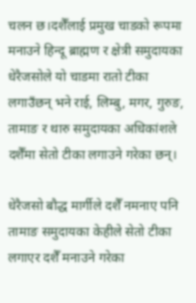चलन छ।दशैँलाई प्रमुख चाडको रूपमा मनाउने हिन्दू ब्राह्मण र क्षेत्री समुदायका धेरैजसोले यो चाडमा रातो टीका लगाउँछन् भने राई, लिम्बु, मगर, गुरुङ, तामाङ र थारु समुदायका अधिकांशले दशैँमा सेतो टीका लगाउने गरेका छन्।

धेरैजसो बौद्ध मार्गीले दशैँ नमनाए पनि तामाङ समुदायका केहीले सेतो टीका लगाएर दशैँ मनाउने गरेका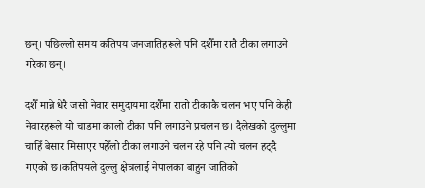छन्। पछिल्लो समय कतिपय जनजातिहरूले पनि दशैँमा रातै टीका लगाउने गरेका छन्।

दशैँ मान्ने धेरै जसो नेवार समुदायमा दशैँमा रातो टीकाकै चलन भए पनि केही नेवारहरूले यो चाडमा कालो टीका पनि लगाउने प्रचलन छ। दैलेखको दुल्लुमा चाहिँ बेसार मिसाएर पहेँलो टीका लगाउने चलन रहे पनि त्यो चलन हट्दै गएको छ।कतिपयले दुल्लु क्षेत्रलाई नेपालका बाहुन जातिको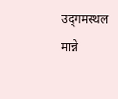उद्‌गमस्थल मान्ने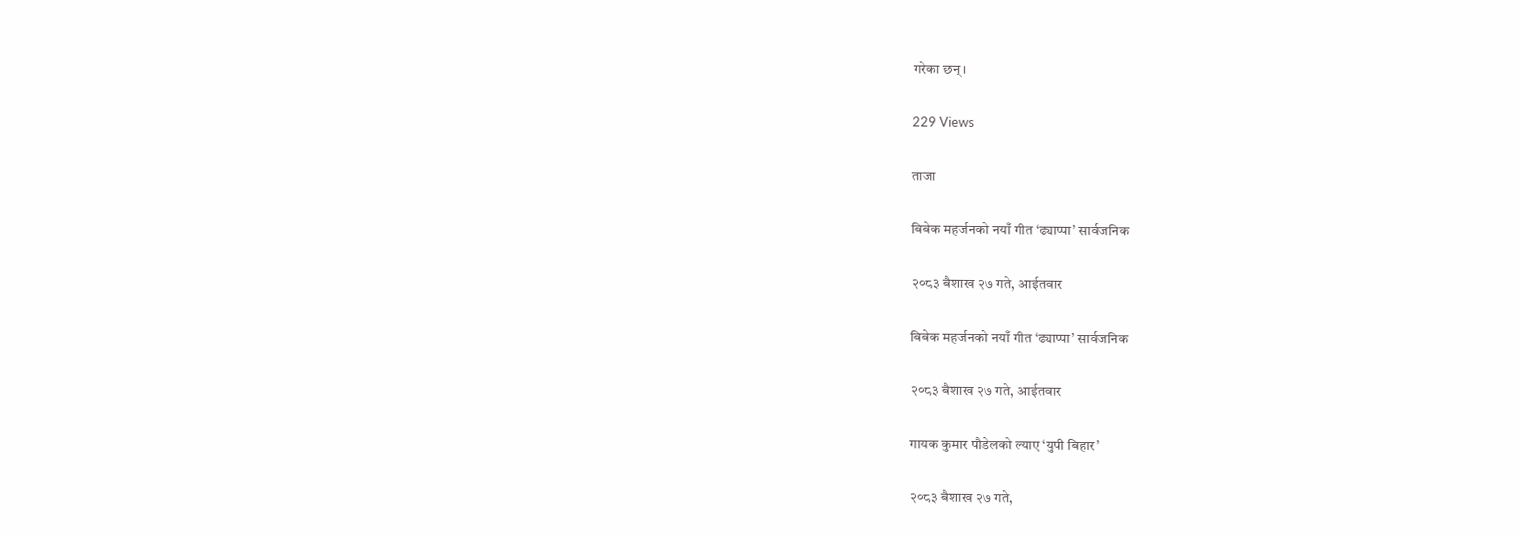गरेका छन्।

229 Views

ताजा

बिबेक महर्जनको नयाँ गीत ‘ढ्याप्पा’ सार्वजनिक

२०८३ बैशाख २७ गते, आईतवार

बिबेक महर्जनको नयाँ गीत ‘ढ्याप्पा’ सार्वजनिक

२०८३ बैशाख २७ गते, आईतवार

गायक कुमार पौडेलको ल्याए ‘युपी बिहार’

२०८३ बैशाख २७ गते,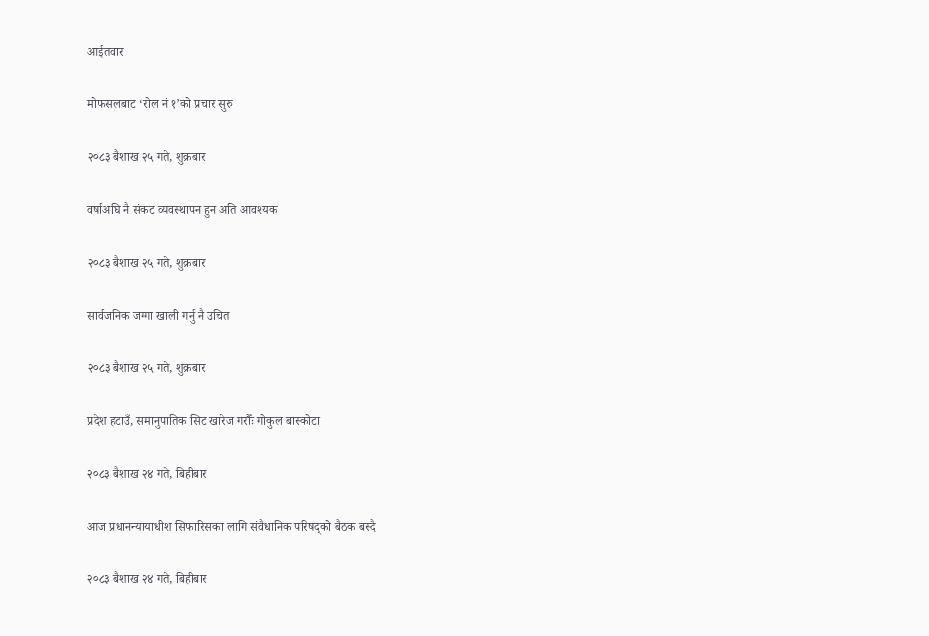आईतवार

मोफसलबाट ‘रोल नं १’को प्रचार सुरु

२०८३ बैशाख २५ गते, शुक्रबार

वर्षाअघि नै संकट व्यवस्थापन हुन अति आवश्यक

२०८३ बैशाख २५ गते, शुक्रबार

सार्वजनिक जग्गा खाली गर्नु नै उचित

२०८३ बैशाख २५ गते, शुक्रबार

प्रदेश हटाउँ, समानुपातिक सिट खारेज गरौँः गोकुल बास्कोटा

२०८३ बैशाख २४ गते, बिहीबार

आज प्रधानन्यायाधीश सिफारिसका लागि संवैधानिक परिषद्को बैठक बस्दै

२०८३ बैशाख २४ गते, बिहीबार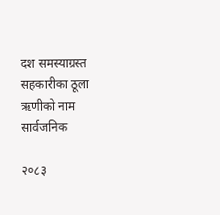दश समस्याग्रस्त सहकारीका ठूला ऋणीको नाम सार्वजनिक

२०८३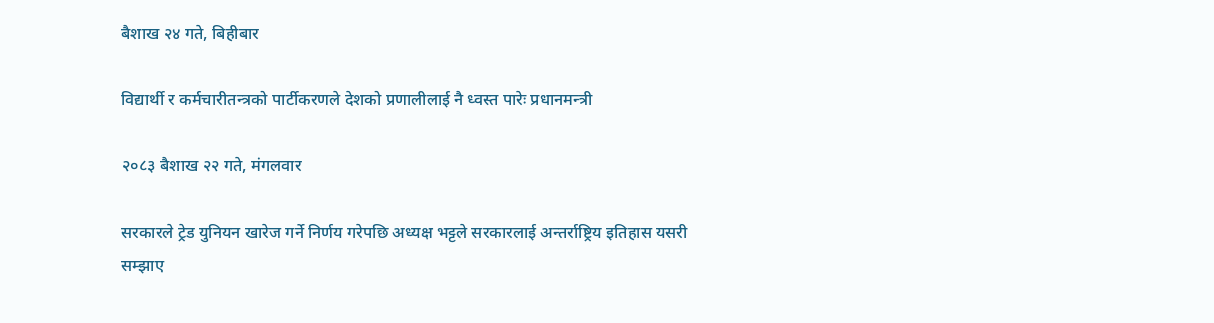बैशाख २४ गते, बिहीबार

विद्यार्थी र कर्मचारीतन्त्रको पार्टीकरणले देशको प्रणालीलाई नै ध्वस्त पारेः प्रधानमन्त्री

२०८३ बैशाख २२ गते, मंगलवार

सरकारले ट्रेड युनियन खारेज गर्ने निर्णय गरेपछि अध्यक्ष भट्टले सरकारलाई अन्तर्राष्ट्रिय इतिहास यसरी सम्झाए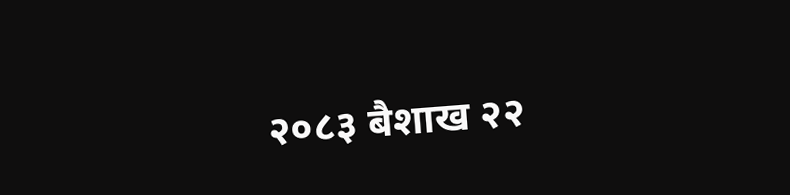२०८३ बैशाख २२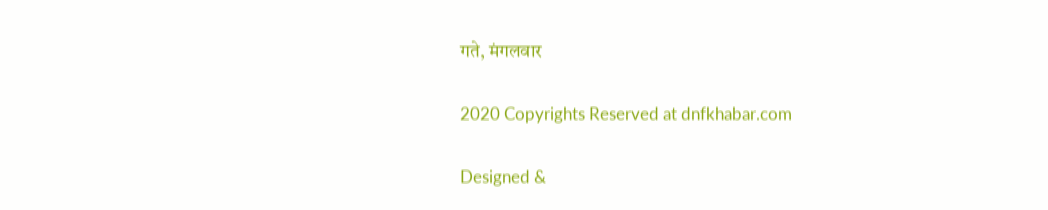गते, मंगलवार

2020 Copyrights Reserved at dnfkhabar.com

Designed &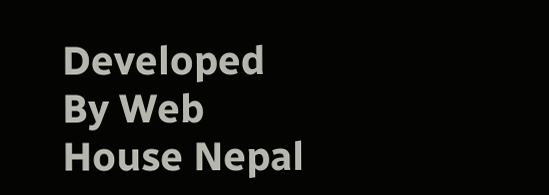Developed By Web House Nepal